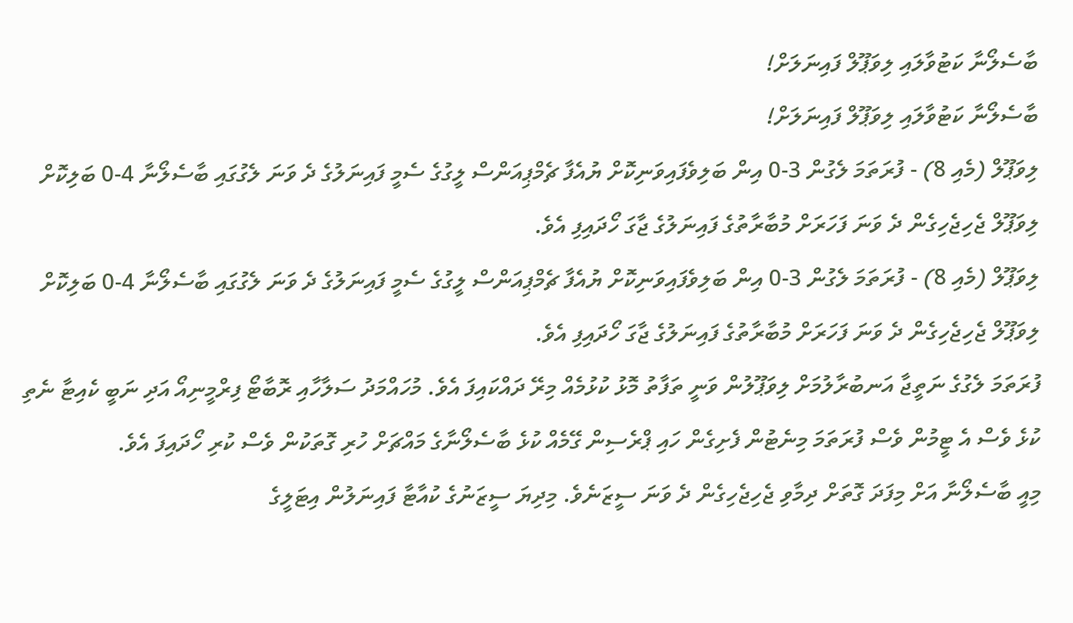ބާސެލޯނާ ކަޓުވާލައި ލިވަޕޫލް ފައިނަލަށް!
ބާސެލޯނާ ކަޓުވާލައި ލިވަޕޫލް ފައިނަލަށް!
ލިވަޕޫލް (މެއި 8) - ފުރަތަމަ ލެގުން 3-0 އިން ބަލިވެފައިވަނިކޮށް ޔުއެފާ ޗެމްޕިއަންސް ލީގުގެ ސެމީ ފައިނަލުގެ ދެ ވަނަ ލެގުގައި ބާސެލޯނާ 4-0 ބަލިކޮށް ލިވަޕޫލް ޖެހިޖެހިގެން ދެ ވަނަ ފަހަރަށް މުބާރާތުގެ ފައިނަލުގެ ޖާގަ ހޯދައިފި އެވެ.
ލިވަޕޫލް (މެއި 8) - ފުރަތަމަ ލެގުން 3-0 އިން ބަލިވެފައިވަނިކޮށް ޔުއެފާ ޗެމްޕިއަންސް ލީގުގެ ސެމީ ފައިނަލުގެ ދެ ވަނަ ލެގުގައި ބާސެލޯނާ 4-0 ބަލިކޮށް ލިވަޕޫލް ޖެހިޖެހިގެން ދެ ވަނަ ފަހަރަށް މުބާރާތުގެ ފައިނަލުގެ ޖާގަ ހޯދައިފި އެވެ.
ފުރަތަމަ ލެގުގެ ނަތީޖާ އަނބުރާލުމަށް ލިވަޕޫލުން ވަނީ ތަފާތު މޮޅު ކުޅުމެއް މިރޭ ދައްކައިފަ އެވެ. މުހައްމަދު ސަލާހާއި ރޮބާޓޯ ފިރްމީނިއޯ އަދި ނަބީ ކެއިޓާ ނެތި ކުޅެ ވެސް އެ ޓީމުން ވެސް ފުރަތަމަ މިނެޓުން ފެށިގެން ހައި ޕްރެސިން ގޭމެއް ކުޅެ ބާސެލޯނާގެ މައްޗަށް ހުރި ގޮތަކުން ވެސް ކުރި ހޯދައިފަ އެވެ.
މިއީ ބާސެލޯނާ އަށް މިފަދަ ގޮތަށް ދިމާވި ޖެހިޖެހިގެން ދެ ވަނަ ސީޒަނެވެ. މިދިޔަ ސީޒަނުގެ ކުއާޓާ ފައިނަލުން އިޓަލީގެ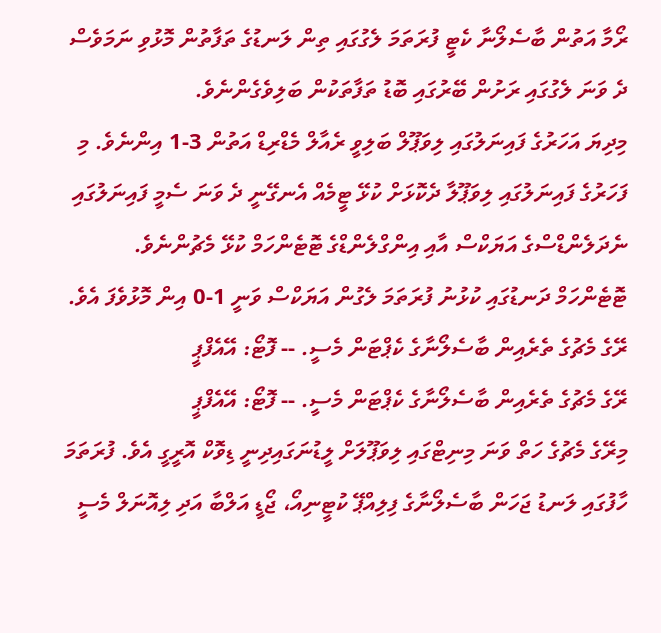ރޯމާ އަތުން ބާސެލޯނާ ކެޓީ ފުރަތަމަ ލެގުގައި ތިން ލަނޑުގެ ތަފާތުން މޮޅުވި ނަމަވެސް ދެ ވަނަ ލެގުގައި ރަށުން ބޭރުގައި ބޮޑު ތަފާތަކުން ބަލިވެގެންނެވެ.
މިދިޔަ އަހަރުގެ ފައިނަލުގައި ލިވަޕޫލް ބަލިވީ ރެއާލް މެޑްރިޑް އަތުން 3-1 އިންނެވެ. މި ފަހަރުގެ ފައިނަލުގައި ލިވަޕޫލާ ދެކޮޅަށް ކުޅޭ ޓީމެއް އެނގޭނީ ދެ ވަނަ ސެމީ ފައިނަލުގައި ނެދަލެންޑްސްގެ އަޔަކްސް އާއި އިންގްލެންޑްގެ ޓޮޓެންހަމް ކުޅޭ މެޗުންނެވެ. ޓޮޓެންހަމް ދަނޑުގައި ކުޅުނު ފުރަތަމަ ލެގުން އަޔަކްސް ވަނީ 1-0 އިން މޮޅުވެފަ އެވެ.
ރޭގެ މެޗުގެ ތެރެއިން ބާސެލޯނާގެ ކެޕްޓަން މެސީ. -- ފޮޓޯ: އޭއެފްޕީ
ރޭގެ މެޗުގެ ތެރެއިން ބާސެލޯނާގެ ކެޕްޓަން މެސީ. -- ފޮޓޯ: އޭއެފްޕީ
މިރޭގެ މެޗުގެ ހަތް ވަނަ މިނިޓްގައި ލިވަޕޫލަށް ލީޑުނަގައިދިނީ ޑިވޮކް އޮރީގީ އެވެ. ފުރަތަމަ ހާފުގައި ލަނޑު ޖަހަން ބާސެލޯނާގެ ފިލިއްޕޭ ކުޓީނިއޯ، ޖޯޑީ އަލްބާ އަދި ލިއޮނަލް މެސީ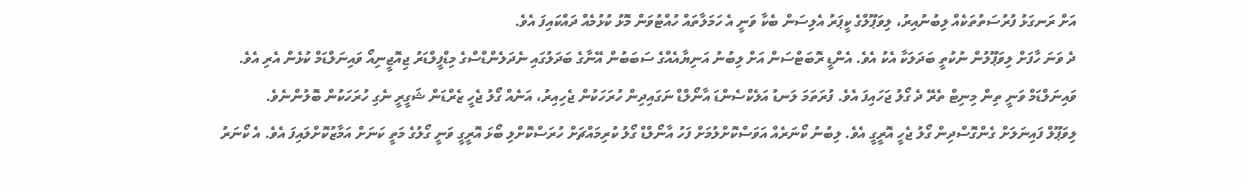އަށް ރަނގަޅު ފުރުސަތުތަކެއް ލިބުނުއިރު، ލިވަޕޫލްގެ ކީޕަރު އެލިސަން ބެކާ ވަނީ އެ ހަމަލާތައް ހުއްޓުވަން މޮޅު ކުޅުމެއް ދައްކައިފަ އެވެ.
ދެ ވަނަ ހާފަށް ލިވަޕޫލުން ނުކުތީ ބަދަލަކާ އެކު އެވެ. އެންޑީ ރޮބަޓްސަން އަށް ލިބުނު އަނިޔާއެއްގެ ސަބަބުން އޭނާގެ ބަދަލުގައި ނެދަލެންޑްސްގެ މިޑްފީލްޑަރު ޖިއޮޖީނިއޯ ވައިނަލްޑަމް ކުޅެން އެރި އެވެ. ވައިނަލްޑަމް ވަނީ ތިން މިނިޓް ތެރޭ ދެ ގޯލު ޖަހައިފަ އެވެ. ފުރަތަމަ ލަނޑު އަލެކްސެންޑަ އާނޯލްޑް ނަގައިދިން ހުރަހަކުން ޖެހިއިރު، އަނެއް ގޯލު ޖެހީ ޒެރްޑަން ޝަގީރީ ނެގި ހުރަހަކުން ބޮލުންނެވެ.
ލިވަޕޫލް ފައިނަލަށް ގެންގޮސްދިން ގޯލު ޖެހީ އޮރީގީ އެވެ. ލިބުނު ކޯނަރެއް އަވަސްކޮށްލުމަށް ފަހު އާނޯލްޑް ގޯލު ކުރިމައްޗަށް ހުރަސްކޮށްލި ބޯޅަ އޮރީގީ ވަނީ ގޯލުގެ މަތީ ކަނަށް އަމާޒުކޮށްލައިފަ އެވެ. އެ ކޯނަރު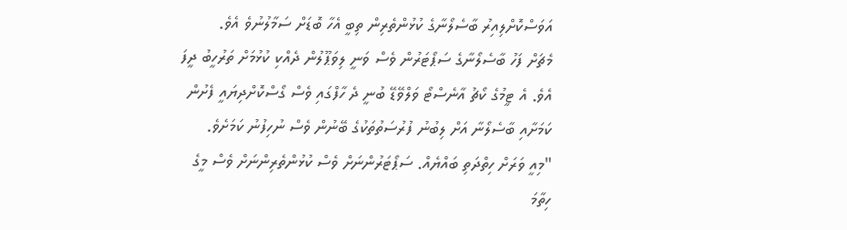އަވަސްކޮށްލިއިރު ބާސެލޯނާގެ ކުޅުންތެރިން ތިބީ އެހާ ބޮޑަށް ސަމާލުނުވެ އެވެ.
މެޗަށް ފަހު ބާސެލޯނާގެ ސަޕޯޓަރުން ވެސް ވަނީ ލިވަޕޫލުން ދެއްކި ކުޅުމަށް ތަރުހީބު ދީފަ އެވެ. އެ ޓީމުގެ ކޯޗު އާނެސްޓޯ ވަލްވޭޑޭ ބުނީ ދެ ހާފްގައި ވެސް ގޯސްކޮށްދިޔައީ ފެށުން ކަމަށާއި ބާސެލޯނާ އަށް ލިބުނު ފުރުސަތުތަކުގެ ބޭނުން ވެސް ނުހިފުނު ކަމަށެވެ.
"މިއީ ވަރަށް ހިތްދަތި ބައްޔެއް. ސަޕޯޓަރުންނަށް ވެސް ކުޅުންތެރިންނަށް ވެސް މީގެ ހިތާމަ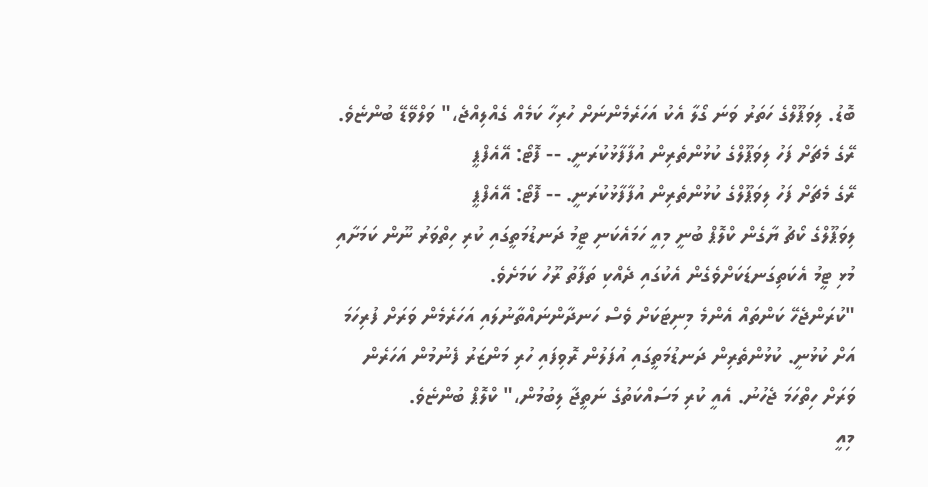ބޮޑު. ލިވަޕޫލްގެ ހަތަރު ވަނަ ގޯލާ އެކު އަހަރެމެންނަށް ހުރިހާ ކަމެއް ގެއްލިއްޖެ،" ވަލްވޭޑޭ ބުންޏެވެ.
ރޭގެ މެޗަށް ފަހު ލިވަޕޫލްގެ ކުޅުންތެރިން އުފާފާޅުކުރަނީ. -- ފޮޓޯ: އޭއެފްޕީ
ރޭގެ މެޗަށް ފަހު ލިވަޕޫލްގެ ކުޅުންތެރިން އުފާފާޅުކުރަނީ. -- ފޮޓޯ: އޭއެފްޕީ
ލިވަޕޫލްގެ ކޯޗު ޔާގެން ކްލޮޕް ބުނީ މިއީ ހަމައެކަނި ޓީމު ދަނޑުމަތީގައި ކުރި ހިތްވަރު ނޫން ކަމަށާއި މުޅި ޓީމު އެކަތިގަނޑަކަށްވެގެން އެކުގައި ދެއްކި ތަފާތު ރޫހު ކަމަށެވެ.
"ކުރަންޖެހޭ ކަންތައް އެންމެ މިނިޓަކަށް ވެސް ހަނދާންނައްތާނުލައި އަހަރެމެން ވަރަށް ފުރިހަމަ އަށް ކުޅުނީ. ކުޅުންތެރިން ދަނޑުމަތީގައި އުފަލުން ރޮވިފައި ހުރި މަންޒަރު ފެނުމުން އަހަރެން ވަރަށް ހިތްހަމަ ޖެހުނު. އެއީ ކުރި މަސައްކަތުގެ ނަތީޖާ ލިބުމުން،" ކްލޮޕް ބުންޏެވެ.
މިއީ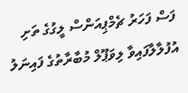ފަސް ފަހަރު ޗެމްޕިއަންސް ލީގުގެ ތަށި އުފުލާލާފައިވާ ލިވަޕޫލް މުބާރާތުގެ ފައިނަލު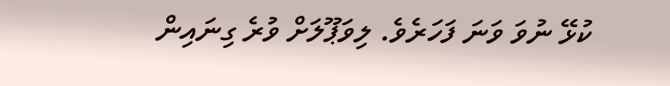ކުޅޭ ނުވަ ވަނަ ފަހަރެވެ. ލިވަޕޫލަށް ވުރެ ގިނައިން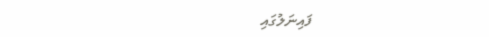ފައިނަލުގައި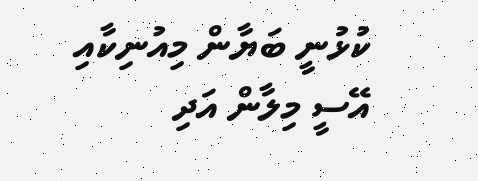ކުޅުނީ ބަޔާން މިއުނިކާއި އޭސީ މިލާން އަދި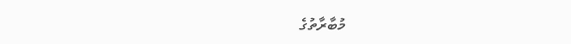މުބާރާތުގެ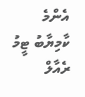އެންމެ ކާމިޔާބު ޓީމު ރެއާލް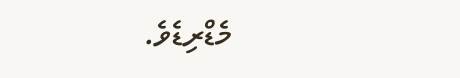މެޑްރިޑެވެ.